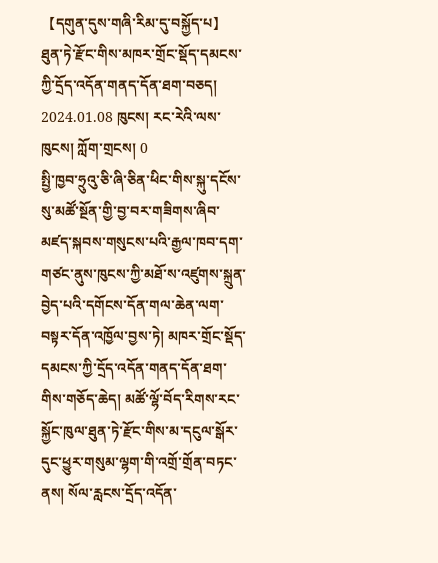【དགུན་དུས་གཞི་རིམ་དུ་བསྐྱོད་པ】ཐུན་ཏེ་རྫོང་གིས་མཁར་གྲོང་སྡོད་དམངས་ཀྱི་དྲོད་འདོན་གནད་དོན་ཐག་བཅད།
2024.01.08 ཁུངས། རང་རེའི་ལས་ཁུངས། ཀློག་གྲངས། 0
སྤྱི་ཁྱབ་ཧྲུའུ་ཅི་ཞི་ཅིན་ཕིང་གིས་སྐུ་དངོས་སུ་མཚོ་སྔོན་གྱི་བྱ་བར་གཟིགས་ཞིབ་མཛད་སྐབས་གསུངས་པའི་རྒྱལ་ཁབ་དག་གཙང་ནུས་ཁུངས་ཀྱི་མཐོ་ས་འཛུགས་སྐྲུན་བྱེད་པའི་དགོངས་དོན་གལ་ཆེན་ལག་བསྟར་དོན་འཁྱོལ་བྱས་ཏེ། མཁར་གྲོང་སྡོད་དམངས་ཀྱི་དྲོད་འདོན་གནད་དོན་ཐག་གིས་གཅོད་ཆེད། མཚོ་ལྷོ་བོད་རིགས་རང་སྐྱོང་ཁུལ་ཐུན་ཏེ་རྫོང་གིས་མ་དངུལ་སྒོར་དུང་ཕྱུར་གསུམ་ལྷག་གི་འགྲོ་གྲོན་བཏང་ནས། སོལ་རླངས་དྲོད་འདོན་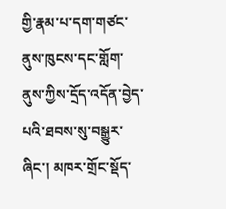གྱི་རྣམ་པ་དག་གཙང་ནུས་ཁུངས་དང་གློག་ནུས་ཀྱིས་དྲོད་འདོན་བྱེད་པའི་ཐབས་སུ་བསྒྱུར་ཞིང་། མཁར་གྲོང་སྡོད་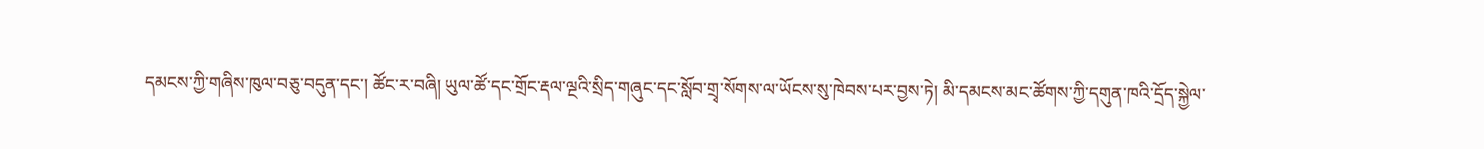དམངས་ཀྱི་གཞིས་ཁུལ་བཅུ་བདུན་དང་། ཚོང་ར་བཞི། ཡུལ་ཚོ་དང་གྲོང་རྡལ་ལྔའི་སྲིད་གཞུང་དང་སློབ་གྲྭ་སོགས་ལ་ཡོངས་སུ་ཁེབས་པར་བྱས་ཏེ། མི་དམངས་མང་ཚོགས་ཀྱི་དགུན་ཁའི་དྲོད་སྐྱེལ་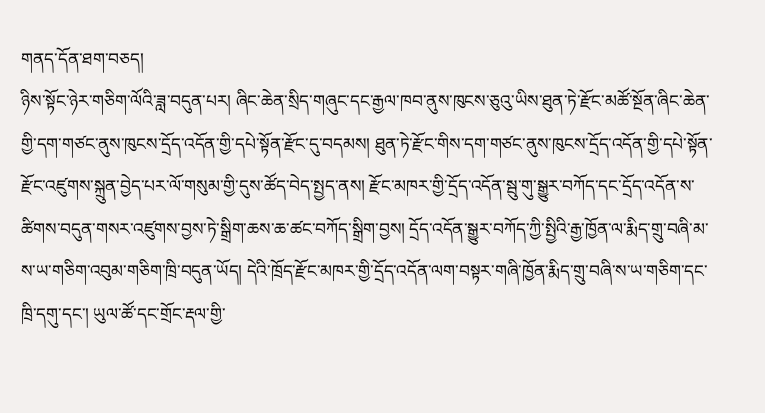གནད་དོན་ཐག་བཅད།
ཉིས་སྟོང་ཉེར་གཅིག་ལོའི་ཟླ་བདུན་པར། ཞིང་ཆེན་སྲིད་གཞུང་དང་རྒྱལ་ཁབ་ནུས་ཁུངས་ཅུའུ་ཡིས་ཐུན་ཏེ་རྫོང་མཚོ་སྔོན་ཞིང་ཆེན་གྱི་དག་གཙང་ནུས་ཁུངས་དྲོད་འདོན་གྱི་དཔེ་སྟོན་རྫོང་དུ་བདམས། ཐུན་ཏེ་རྫོང་གིས་དག་གཙང་ནུས་ཁུངས་དྲོད་འདོན་གྱི་དཔེ་སྟོན་རྫོང་འཛུགས་སྐྲུན་བྱེད་པར་ལོ་གསུམ་གྱི་དུས་ཚོད་བེད་སྤྱད་ནས། རྫོང་མཁར་གྱི་དྲོད་འདོན་སྦུ་གུ་སྒྱུར་བཀོད་དང་དྲོད་འདོན་ས་ཚིགས་བདུན་གསར་འཛུགས་བྱས་ཏེ་སྒྲིག་ཆས་ཆ་ཚང་བཀོད་སྒྲིག་བྱས། དྲོད་འདོན་སྒྱུར་བཀོད་ཀྱི་སྤྱིའི་རྒྱ་ཁྱོན་ལ་རྨིད་གྲུ་བཞི་མ་ས་ཡ་གཅིག་འབུམ་གཅིག་ཁྲི་བདུན་ཡོད། དེའི་ཁྲོད་རྫོང་མཁར་གྱི་དྲོད་འདོན་ལག་བསྟར་གཞི་ཁྱོན་རྨིད་གྲུ་བཞི་ས་ཡ་གཅིག་དང་ཁྲི་དགུ་དང་། ཡུལ་ཚོ་དང་གྲོང་རྡལ་གྱི་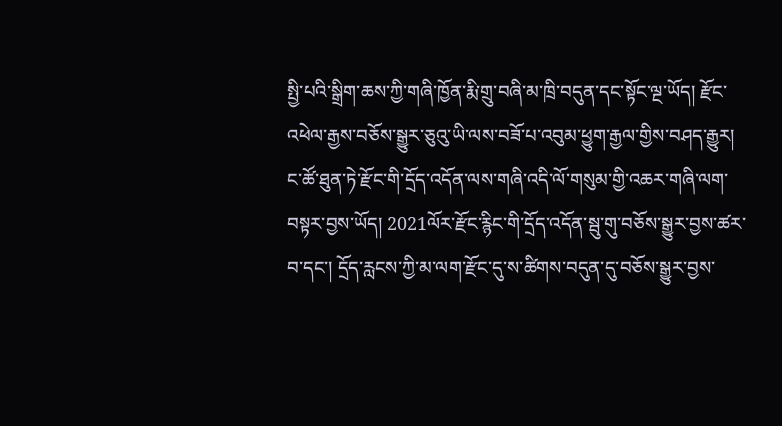སྤྱི་པའི་སྒྲིག་ཆས་ཀྱི་གཞི་ཁྱོན་རྨི་གྲུ་བཞི་མ་ཁྲི་བདུན་དང་སྟོང་ལྔ་ཡོད། རྫོང་འཕེལ་རྒྱས་བཅོས་སྒྱུར་ཅུའུ་ཡི་ལས་བཟོ་པ་འབུམ་ཕྱུག་རྒྱལ་གྱིས་བཤད་རྒྱུར།
ང་ཚོ་ཐུན་ཏེ་རྫོང་གི་དྲོད་འདོན་ལས་གཞི་འདི་ལོ་གསུམ་གྱི་འཆར་གཞི་ལག་བསྟར་བྱས་ཡོད། 2021ལོར་རྫོང་རྙིང་གི་དྲོད་འདོན་སྦུ་གུ་བཅོས་སྒྱུར་བྱས་ཚར་བ་དང་། དྲོད་རླངས་ཀྱི་མ་ལག་རྫོང་དུ་ས་ཚིགས་བདུན་དུ་བཅོས་སྒྱུར་བྱས་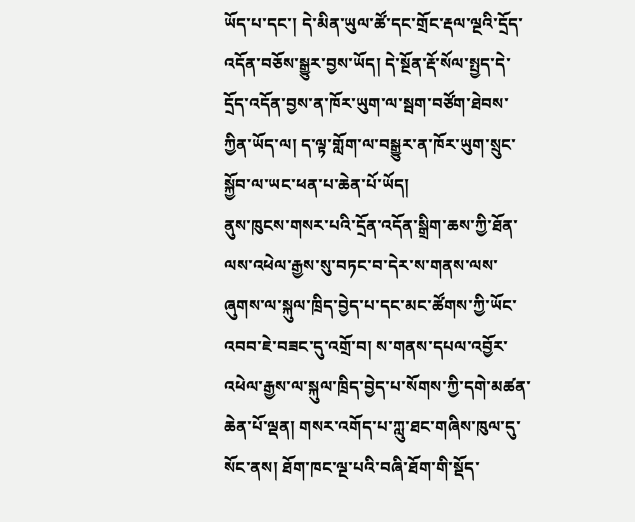ཡོད་པ་དང་། དེ་མིན་ཡུལ་ཚོ་དང་གྲོང་རྡལ་ལྔའི་དྲོད་འདོན་བཅོས་སྒྱུར་བྱས་ཡོད། དེ་སྔོན་རྡོ་སོལ་སྤྱད་དེ་དྲོད་འདོན་བྱས་ན་ཁོར་ཡུག་ལ་སྦག་བཙོག་ཐེབས་ཀྱིན་ཡོད་ལ། ད་ལྟ་གློག་ལ་བསྒྱུར་ན་ཁོར་ཡུག་སྲུང་སྐྱོབ་ལ་ཡང་ཕན་པ་ཆེན་པོ་ཡོད།
ནུས་ཁུངས་གསར་པའི་དྲོན་འདོན་སྒྲིག་ཆས་ཀྱི་ཐོན་ལས་འཕེལ་རྒྱས་སུ་བཏང་བ་དེར་ས་གནས་ལས་ཞུགས་ལ་སྐུལ་ཁྲིད་བྱེད་པ་དང་མང་ཚོགས་ཀྱི་ཡོང་འབབ་ཇེ་བཟང་དུ་འགྲོ་བ། ས་གནས་དཔལ་འབྱོར་འཕེལ་རྒྱས་ལ་སྐུལ་ཁྲིད་བྱེད་པ་སོགས་ཀྱི་དགེ་མཚན་ཆེན་པོ་ལྡན། གསར་འགོད་པ་ཀླུ་ཐང་གཞིས་ཁུལ་དུ་སོང་ནས། ཐོག་ཁང་ལྔ་པའི་བཞི་ཐོག་གི་སྡོད་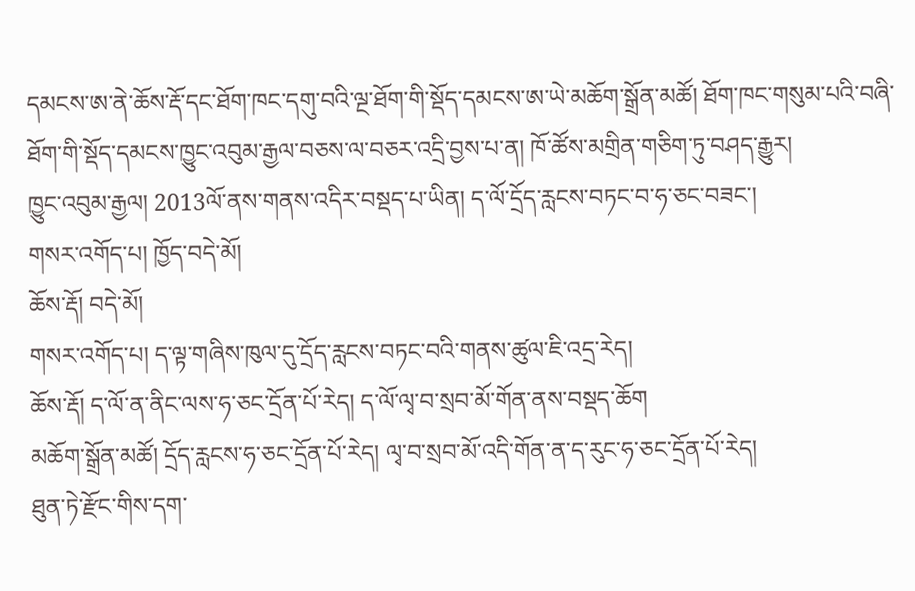དམངས་ཨ་ནེ་ཆོས་རྡོ་དང་ཐོག་ཁང་དགུ་བའི་ལྔ་ཐོག་གི་སྡོད་དམངས་ཨ་ཡེ་མཆོག་སྒྲོན་མཚོ། ཐོག་ཁང་གསུམ་པའི་བཞི་ཐོག་གི་སྡོད་དམངས་ཁྱུང་འབུམ་རྒྱལ་བཅས་ལ་བཅར་འདྲི་བྱས་པ་ན། ཁོ་ཚོས་མགྲིན་གཅིག་ཏུ་བཤད་རྒྱུར།
ཁྱུང་འབུམ་རྒྱལ། 2013ལོ་ནས་གནས་འདིར་བསྡད་པ་ཡིན། ད་ལོ་དྲོད་རླངས་བཏང་བ་ཧ་ཅང་བཟང་།
གསར་འགོད་པ། ཁྱོད་བདེ་མོ།
ཆོས་རྡོ། བདེ་མོ།
གསར་འགོད་པ། ད་ལྟ་གཞིས་ཁུལ་དུ་དྲོད་རླངས་བཏང་བའི་གནས་ཚུལ་ཇི་འདྲ་རེད།
ཆོས་རྡོ། ད་ལོ་ན་ནིང་ལས་ཧ་ཅང་དྲོན་པོ་རེད། ད་ལོ་ལྭ་བ་སྲབ་མོ་གོན་ནས་བསྡད་ཆོག
མཆོག་སྒྲོན་མཚོ། དྲོད་རླངས་ཧ་ཅང་དྲོན་པོ་རེད། ལྭ་བ་སྲབ་མོ་འདི་གོན་ན་ད་རུང་ཧ་ཅང་དྲོན་པོ་རེད།
ཐུན་ཏེ་རྫོང་གིས་དག་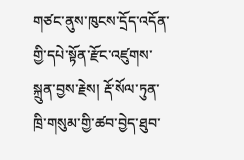གཙང་ནུས་ཁུངས་དྲོད་འདོན་གྱི་དཔེ་སྟོན་རྫོང་འཛུགས་སྐྲུན་བྱས་རྗེས། རྡོ་སོལ་ཏུན་ཁྲི་གསུམ་གྱི་ཚབ་བྱེད་ཐུབ་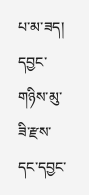པ་མ་ཟད། དབྱང་གཉིས་མུ་ཟི་རྫས་དང་དབྱང་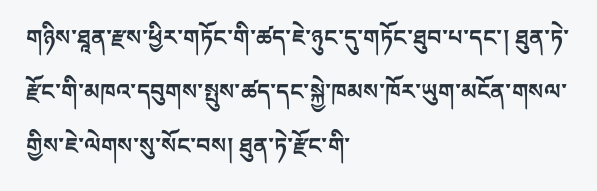གཉིས་ཐཱན་རྫས་ཕྱིར་གཏོང་གི་ཚད་ཇེ་ཉུང་དུ་གཏོང་ཐུབ་པ་དང་། ཐུན་ཏེ་རྫོང་གི་མཁའ་དབུགས་སྤུས་ཚད་དང་སྐྱེ་ཁམས་ཁོར་ཡུག་མངོན་གསལ་གྱིས་ཇེ་ལེགས་སུ་སོང་བས། ཐུན་ཏེ་རྫོང་གི་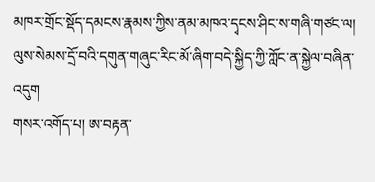མཁར་གྲོང་སྡོད་དམངས་རྣམས་ཀྱིས་ནམ་མཁའ་དྭངས་ཤིང་ས་གཞི་གཙང་ལ། ལུས་སེམས་དྲོ་བའི་དགུན་གཞུང་རིང་མོ་ཞིག་བདེ་སྐྱིད་ཀྱི་ཀློང་ན་སྐྱེལ་བཞིན་འདུག
གསར་འགོད་པ། ཨ་བརྟན་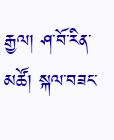རྒྱལ། ཤ་བོ་རིན་མཚོ། སྐལ་བཟང་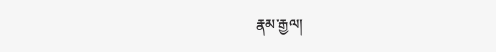རྣམ་རྒྱལ།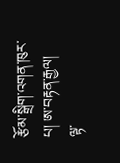རྩོམ་སྒྲིག་འགན་ཁུར་པ། ཨ་བརྟན་རྒྱལ།
ལྟ་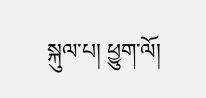སྐུལ་པ། ཕྱུག་ལོ།